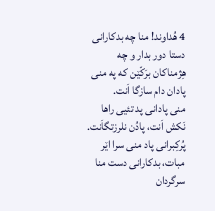4 هُداوند! منا چه بدکارانی دستا دور بدار و چه هِژمناکان برَکّێن که په منی پادان دام سازگا اَنت.
منی پادانی پد تئیی راها نَکش اَنت، پادُن نلرزتگاَنت.
پُرکِبرانی پاد منی سرا اێر مبات، بدکارانی دست منا سرگردان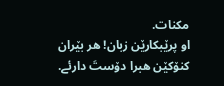مکنات.
او پرێبکارێن زبان! هر بێران کنۆکێن هبرا دۆستَ دارئے.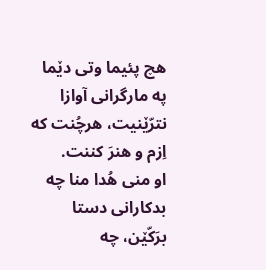هچ پئیما وتی دێما په مارگرانی آوازا نترّێنیت، هرچُنت که اِزم و هنرَ کننت.
او منی هُدا منا چه بدکارانی دستا برَکّێن، چه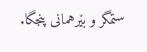ستمگر و بێرهمانی پنجگا.